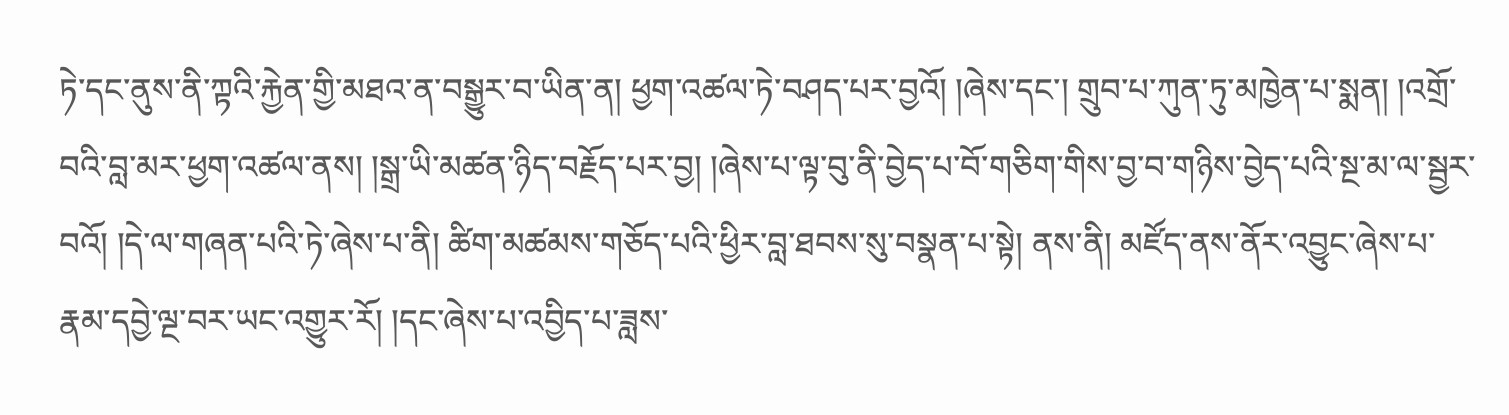ཏེ་དང་ནུས་ནི་ཀྟའི་རྐྱེན་གྱི་མཐའ་ན་བསྒྱུར་བ་ཡིན་ན། ཕྱག་འཚལ་ཏེ་བཤད་པར་བྱའོ། །ཞེས་དང་། གྲུབ་པ་ཀུན་ཏུ་མཁྱེན་པ་སྨན། །འགྲོ་བའི་བླ་མར་ཕྱག་འཚལ་ནས། །སྒྲ་ཡི་མཚན་ཉིད་བརྗོད་པར་བྱ། །ཞེས་པ་ལྟ་བུ་ནི་བྱེད་པ་བོ་གཅིག་གིས་བྱ་བ་གཉིས་བྱེད་པའི་སྔ་མ་ལ་སྦྱར་བའོ། །དེ་ལ་གཞན་པའི་ཏེ་ཞེས་པ་ནི། ཚིག་མཚམས་གཅོད་པའི་ཕྱིར་བླ་ཐབས་སུ་བསྣན་པ་སྟེ། ནས་ནི། མཛོད་ནས་ནོར་འབྱུང་ཞེས་པ་རྣམ་དབྱེ་ལྔ་བར་ཡང་འགྱུར་རོ། །དང་ཞེས་པ་འབྱིད་པ་ཟླས་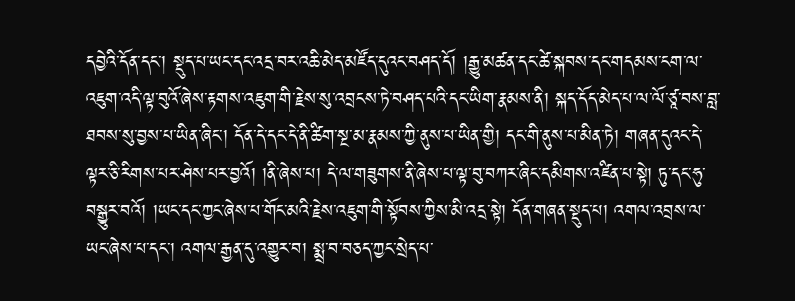དབྱེའི་དོན་དང་། སྡུད་པ་ཡང་དང་འདྲ་བར་འཆི་མེད་མཛོད་དུའང་བཤད་དོ། །རྒྱུ་མཚན་དང་ཚེ་སྐབས་དང་གདམས་ངག་ལ་འཇུག་འདི་ལྟ་བུའོ་ཞེས་རྟགས་འཇུག་གི་རྗེས་སུ་འབྲངས་ཏེ་བཤད་པའི་དང་ཡིག་རྣམས་ནི། སྐད་དོད་མེད་པ་ལ་ལོ་ཙཱ་བས་བླ་ཐབས་སུ་བྱས་པ་ཡིན་ཞིང་། དོན་དེ་དང་དེ་ནི་ཚིག་སྔ་མ་རྣམས་ཀྱི་ནུས་པ་ཡིན་གྱི། དང་གི་ནུས་པ་མིན་ཏེ། གཞན་དུའང་དེ་ལྟར་ཅི་རིགས་པར་ཤེས་པར་བྱའོ། །ནི་ཞེས་པ། དེ་ལ་གཟུགས་ནི་ཞེས་པ་ལྟ་བུ་བཀར་ཞིང་དམིགས་འཛིན་པ་སྟེ། ཏུ་དང་ཧུ་བསྒྱུར་བའོ། །ཡང་དང་ཀྱང་ཞེས་པ་གོང་མའི་རྗེས་འཇུག་གི་སྟོབས་ཀྱིས་མི་འདྲ་སྟེ། དོན་གཞན་སྡུད་པ། འགལ་འབྲས་ལ་ཡང་ཞེས་པ་དང་། འགལ་རྒྱན་དུ་འགྱུར་བ། སྨྲ་བ་བཅད་ཀྱང་སྲེད་པ་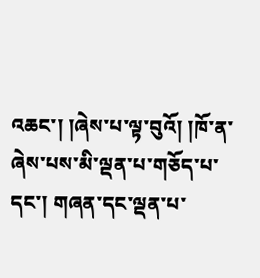འཆང་། །ཞེས་པ་ལྟ་བུའོ། །ཁོ་ན་ཞེས་པས་མི་ལྡན་པ་གཅོད་པ་དང་། གཞན་དང་ལྡན་པ་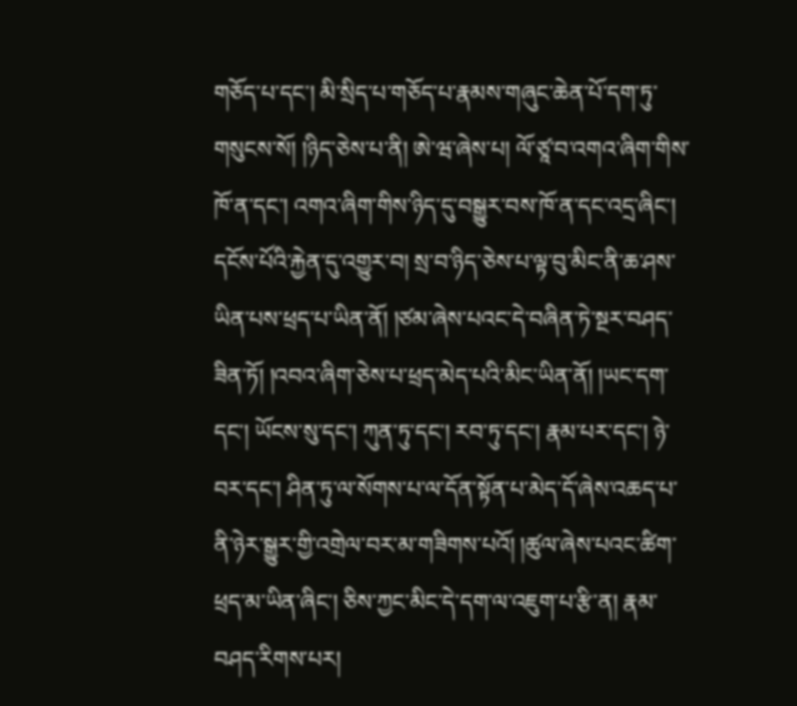གཅོད་པ་དང་། མི་སྲིད་པ་གཅོད་པ་རྣམས་གཞུང་ཆེན་པོ་དག་ཏུ་གསུངས་སོ། །ཉིད་ཅེས་པ་ནི། ཨེ་ཝ་ཞེས་པ། ལོ་ཙཱ་བ་འགའ་ཞིག་གིས་ཁོ་ན་དང་། འགའ་ཞིག་གིས་ཉིད་དུ་བསྒྱུར་བས་ཁོ་ན་དང་འདྲ་ཞིང་། དངོས་པོའི་རྐྱེན་དུ་འགྱུར་བ། སྲ་བ་ཉིད་ཅེས་པ་ལྟ་བུ་མིང་ནི་ཆ་ཤས་ཡིན་པས་ཕྲད་པ་ཡིན་ནོ། །ཙམ་ཞེས་པའང་དེ་བཞིན་ཏེ་སྔར་བཤད་ཟིན་ཏོ། །འབའ་ཞིག་ཅེས་པ་ཕྲད་མེད་པའི་མིང་ཡིན་ནོ། །ཡང་དག་དང་། ཡོངས་སུ་དང་། ཀུན་ཏུ་དང་། རབ་ཏུ་དང་། རྣམ་པར་དང་། ཉེ་བར་དང་། ཤིན་ཏུ་ལ་སོགས་པ་ལ་དོན་སྟོན་པ་མེད་དོ་ཞེས་འཆད་པ་ནི་ཉེར་སྒྱུར་གྱི་འགྲེལ་བར་མ་གཟིགས་པའོ། །ཚུལ་ཞེས་པའང་ཚིག་ཕྲད་མ་ཡིན་ཞིང་། ཅིས་ཀྱང་མིང་དེ་དག་ལ་འཇུག་པ་རྩི་ན། རྣམ་བཤད་རིགས་པར།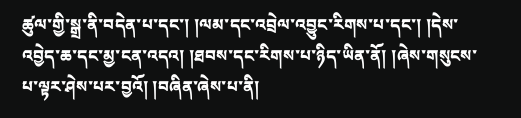ཚུལ་གྱི་སྒྲ་ནི་བདེན་པ་དང་། །ལམ་དང་འབྲེལ་འབྱུང་རིགས་པ་དང་། །དེས་འབྱེད་ཆ་དང་མྱ་ངན་འདའ། །ཐབས་དང་རིགས་པ་ཉིད་ཡིན་ནོ། །ཞེས་གསུངས་པ་ལྟར་ཤེས་པར་བྱའོ། །བཞིན་ཞེས་པ་ནི།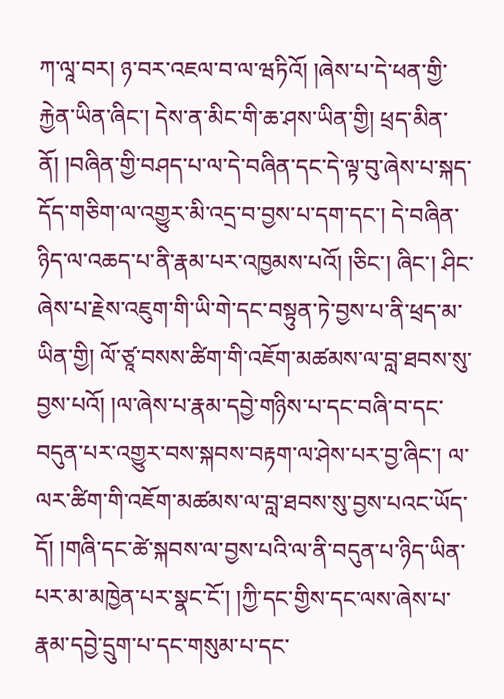ཀ་ལཱ་བར། ཉ་བར་འཇལ་བ་ལ་ཝཏིའོ། །ཞེས་པ་དེ་ཕན་གྱི་རྐྱེན་ཡིན་ཞིང་། དེས་ན་མིང་གི་ཆ་ཤས་ཡིན་གྱི། ཕྲད་མིན་ནོ། །བཞིན་གྱི་བཤད་པ་ལ་དེ་བཞིན་དང་དེ་ལྟ་བུ་ཞེས་པ་སྐད་དོད་གཅིག་ལ་འགྱུར་མི་འདྲ་བ་བྱས་པ་དག་དང་། དེ་བཞིན་ཉིད་ལ་འཆད་པ་ནི་རྣམ་པར་འཁྱམས་པའོ། །ཅིང་། ཞིང་། ཤིང་ཞེས་པ་རྗེས་འཇུག་གི་ཡི་གེ་དང་བསྟུན་ཏེ་བྱས་པ་ནི་ཕྲད་མ་ཡིན་གྱི། ལོ་ཙཱ་བསས་ཚིག་གི་འཇོག་མཚམས་ལ་བླ་ཐབས་སུ་བྱས་པའོ། །ལ་ཞེས་པ་རྣམ་དབྱེ་གཉིས་པ་དང་བཞི་བ་དང་བདུན་པར་འགྱུར་བས་སྐབས་བརྟག་ལ་ཤེས་པར་བྱ་ཞིང་། ལ་ལར་ཚིག་གི་འཇོག་མཚམས་ལ་བླ་ཐབས་སུ་བྱས་པའང་ཡོད་དོ། །གཞི་དང་ཚེ་སྐབས་ལ་བྱས་པའི་ལ་ནི་བདུན་པ་ཉིད་ཡིན་པར་མ་མཁྱེན་པར་སྣང་ངོ་། །ཀྱི་དང་གྱིས་དང་ལས་ཞེས་པ་རྣམ་དབྱེ་དྲུག་པ་དང་གསུམ་པ་དང་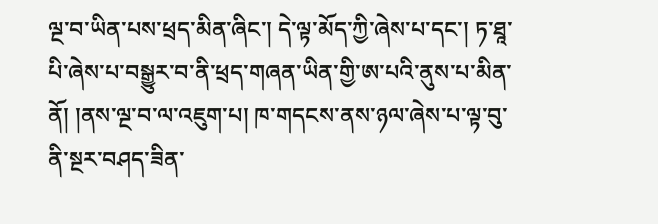ལྔ་བ་ཡིན་པས་ཕྲད་མིན་ཞིང་། དེ་ལྟ་མོད་ཀྱི་ཞེས་པ་དང་། ཏ་ཐཱ་པི་ཞེས་པ་བསྒྱུར་བ་ནི་ཕྲད་གཞན་ཡིན་གྱི་ཨ་པའི་ནུས་པ་མིན་ནོ། །ནས་ལྔ་བ་ལ་འཇུག་པ། ཁ་གདངས་ནས་ཉལ་ཞེས་པ་ལྟ་བུ་ནི་སྔར་བཤད་ཟིན་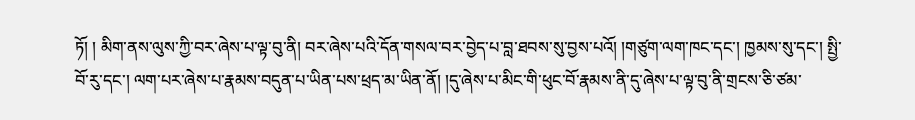ཏོ། ། མིག་ནས་ལུས་ཀྱི་བར་ཞེས་པ་ལྟ་བུ་ནི། བར་ཞེས་པའི་དོན་གསལ་བར་བྱེད་པ་བླ་ཐབས་སུ་བྱས་པའོ། །གཙུག་ལག་ཁང་དང་། ཁྱམས་སུ་དང་། སྤྱི་བོ་རུ་དང་། ལག་པར་ཞེས་པ་རྣམས་བདུན་པ་ཡིན་པས་ཕྲད་མ་ཡིན་ནོ། །དུ་ཞེས་པ་མིང་གི་ཕུང་བོ་རྣམས་ནི་དུ་ཞེས་པ་ལྟ་བུ་ནི་གྲངས་ཅི་ཙམ་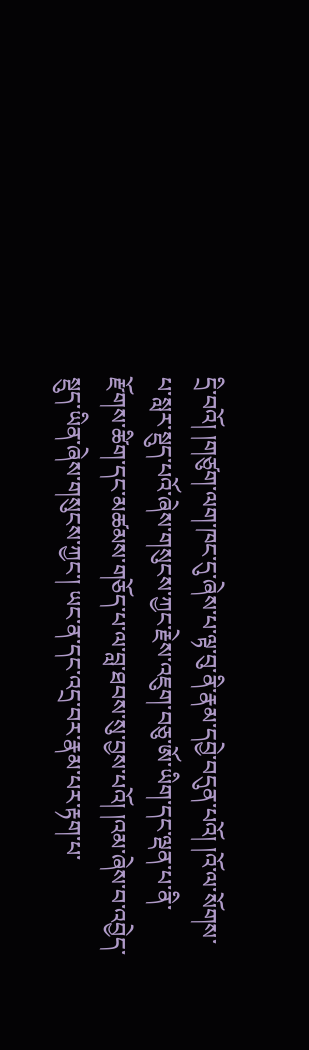དྲི་བའོ། །གཙུག་ལག་ཁང་དུ་ཞེས་པ་ལྟ་བུ་ནི་རྣམ་དབྱེ་བདུན་པའོ། །འོ་ལ་སོགས་པ་སླར་སྡུད་པའོ་ཞེས་གསུངས་ཀྱང་རྗེས་འཇུག་བཅུ་ཨོ་ཡིག་དང་ལྡན་པ་ནི་རྫོགས་ཚིག་དང་མཚམས་གཅོད་པ་ལ་བླ་ཐབས་སུ་བྱས་པའོ། །འམ་ཞེས་བ་འབྱེད་སྡུད་ཡིན་ཞེས་གསུངས་ཀྱང་། ཡང་ན་དང་འདྲ་བར་རྣམ་པར་རྟག་པ་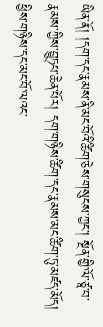ཡིན་ནོ། །དག་དང་རྣམས་ནི་མང་བོའི་ཚིག་ཅེས་གསུངས་ཀྱང་། སྔོན་གྱི་ལོ་ཙཱ་བ་རྣམས་ཀྱིས་བྱུཏ྄པ་ཆེན་པོར། དག་གཉིས་ཚིག་དང་རྣམས་མང་ཚིག་ཏུ་མཛད་མོད། ཕྱིས་གཉིས་དང་མང་བོ་ལའང་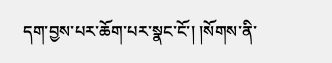དག་བྱས་པར་ཆོག་པར་སྣང་ངོ་། །སོགས་ནི་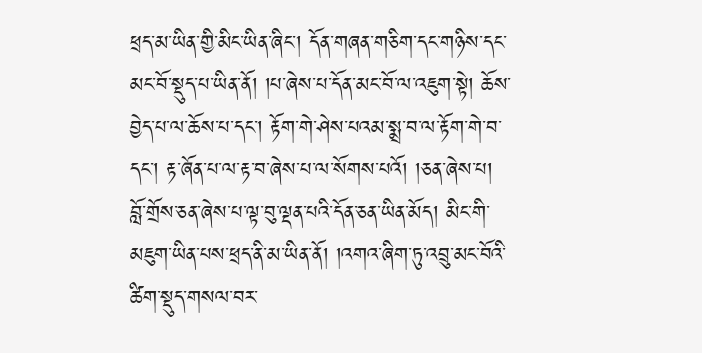ཕྲད་མ་ཡིན་གྱི་མིང་ཡིན་ཞིང་། དོན་གཞན་གཅིག་དང་གཉིས་དང་མང་བོ་སྡུད་པ་ཡིན་ནོ། །པ་ཞེས་པ་དོན་མང་བོ་ལ་འཇུག་སྟེ། ཆོས་བྱེད་པ་ལ་ཆོས་པ་དང་། རྟོག་གེ་ཤེས་པའམ་སྨྲ་བ་ལ་རྟོག་གེ་བ་དང་། རྟ་ཞོན་པ་ལ་རྟ་བ་ཞེས་པ་ལ་སོགས་པའོ། །ཅན་ཞེས་པ། བློ་གྲོས་ཅན་ཞེས་པ་ལྟ་བུ་ལྡན་པའི་དོན་ཅན་ཡིན་མོད། མིང་གི་མཇུག་ཡིན་པས་ཕྲད་ནི་མ་ཡིན་ནོ། །འགའ་ཞིག་ཏུ་འབྲུ་མང་བོའི་ཚིག་སྡུད་གསལ་བར་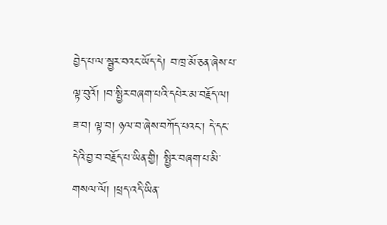བྱེད་པ་ལ་སྦྱར་བའང་ཡོད་དེ། བ་ཁྲ་མོ་ཅན་ཞེས་པ་ལྟ་བུའོ། །བ་སྤྱིར་བཞག་པའི་དཔེར་མ་བརྗོད་ལ། ཟ་བ། ལྟ་བ། ཉལ་བ་ཞེས་བཀོད་པའང་། དེ་དང་དེའི་བྱ་བ་བརྗོད་པ་ཡིན་གྱི། སྤྱིར་བཞག་པ་མི་གསལ་ལོ། །ཕྲད་འདི་ཡིན་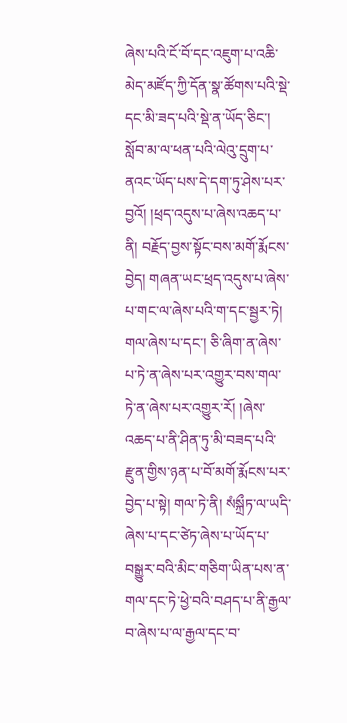ཞེས་པའི་ངོ་བོ་དང་འཇུག་པ་འཆི་མེད་མཛོད་ཀྱི་དོན་སྣ་ཚོགས་པའི་སྡེ་དང་མི་ཟད་པའི་སྡེ་ན་ཡོད་ཅིང་། སློབ་མ་ལ་ཕན་པའི་ལེའུ་དྲུག་པ་ནའང་ཡོད་པས་དེ་དག་ཏུ་ཤེས་པར་བྱའོ། །ཕྲད་འདུས་པ་ཞེས་འཆད་པ་ནི། བརྗོད་བྱས་སྟོང་བས་མགོ་རྨོངས་བྱེད། གཞན་ཡང་ཕྲད་འདུས་པ་ཞེས་པ་གང་ལ་ཞེས་པའི་ག་དང་སྦྱར་ཏེ། གལ་ཞེས་པ་དང་། ཅི་ཞིག་ན་ཞེས་པ་ཏེ་ན་ཞེས་པར་འགྱུར་བས་གལ་ཏེ་ན་ཞེས་པར་འགྱུར་རོ། །ཞེས་འཆད་པ་ནི་ཤིན་ཏུ་མི་བཟད་པའི་རྫུན་གྱིས་ཉན་པ་བོ་མགོ་རྨོངས་པར་བྱེད་པ་སྟེ། གལ་ཏེ་ནི། སཾསྐྲྀཏ་ལ་ཡདི་ཞེས་པ་དང་ཙེཏ་ཞེས་པ་ཡོད་པ་བསྒྱུར་བའི་མིང་གཅིག་ཡིན་པས་ན་གལ་དང་ཏེ་ཕྱེ་བའི་བཤད་པ་ནི་རྒྱལ་བ་ཞེས་པ་ལ་རྒྱལ་དང་བ་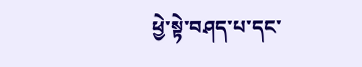ཕྱེ་སྟེ་བཤད་པ་དང་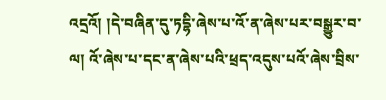འདྲའོ། །དེ་བཞིན་དུ་ཏདྷི་ཞེས་པ་འོ་ན་ཞེས་པར་བསྒྱུར་བ་ལ། འོ་ཞེས་པ་དང་ན་ཞེས་པའི་ཕྲད་འདུས་པའོ་ཞེས་བྲིས་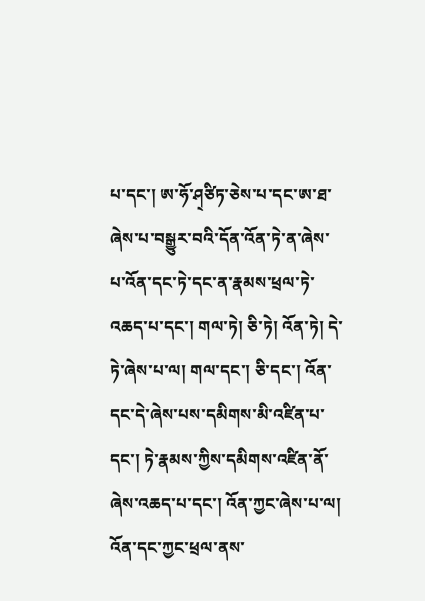པ་དང་། ཨ་ཧོ་ཤ྄ཙིཏ་ཅེས་པ་དང་ཨ་ཐ་ཞེས་པ་བསྒྱུར་བའི་དོན་འོན་ཏེ་ན་ཞེས་པ་འོན་དང་ཏེ་དང་ན་རྣམས་ཕྲལ་ཏེ་འཆད་པ་དང་། གལ་ཏེ། ཅི་ཏེ། འོན་ཏེ། དེ་ཏེ་ཞེས་པ་ལ། གལ་དང་། ཅི་དང་། འོན་དང་དེ་ཞེས་པས་དམིགས་མི་འཛིན་པ་དང་། ཏེ་རྣམས་ཀྱིས་དམིགས་འཛིན་ནོ་ཞེས་འཆད་པ་དང་། འོན་ཀྱང་ཞེས་པ་ལ། འོན་དང་ཀྱང་ཕྲལ་ནས་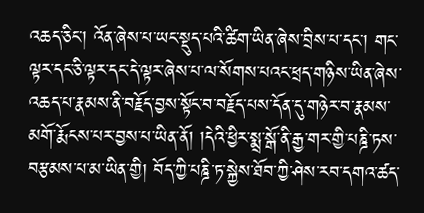འཆད་ཅིང་། འོན་ཞེས་པ་ཡང་སྡུད་པའི་ཚིག་ཡིན་ཞེས་བྲིས་པ་དང་། གང་ལྟར་དང་ཅི་ལྟར་དང་དེ་ལྟར་ཞེས་པ་ལ་སོགས་པའང་ཕྲད་གཉིས་ཡིན་ཞེས་འཆད་པ་རྣམས་ནི་བརྗོད་བྱས་སྟོང་བ་བརྗོད་པས་དོན་དུ་གཉེར་བ་རྣམས་མགོ་རྨོངས་པར་བྱས་པ་ཡིན་ནོ། །དེའི་ཕྱིར་སྨྲ་སྒོ་ནི་རྒྱ་གར་གྱི་པཎྜི་ཏས་བརྩམས་པ་མ་ཡིན་གྱི། བོད་ཀྱི་པཎྜི་ཏ་སྐྱེས་ཐོབ་ཀྱི་ཤེས་རབ་དགའ་ཚད་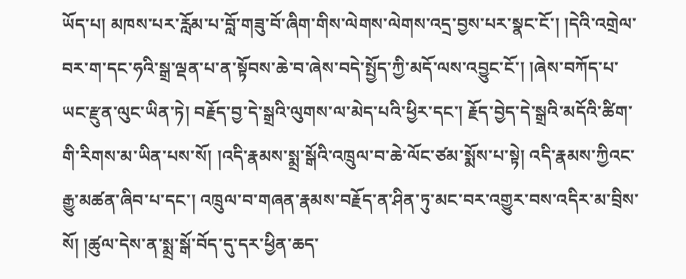ཡོད་པ། མཁས་པར་རློམ་པ་བློ་གཟུ་བོ་ཞིག་གིས་ལེགས་ལེགས་འདྲ་བྱས་པར་སྣང་ངོ་། །དེའི་འགྲེལ་བར་ག་དང་ཧའི་སྒྲ་ལྡན་པ་ན་སྟོབས་ཆེ་བ་ཞེས་བདེ་སྤྱོད་ཀྱི་མདོ་ལས་འབྱུང་ངོ་། །ཞེས་བཀོད་པ་ཡང་རྫུན་ལུང་ཡིན་ཏེ། བརྗོད་བྱ་དེ་སྒྲའི་ལུགས་ལ་མེད་པའི་ཕྱིར་དང་། རྗོད་བྱེད་དེ་སྒྲའི་མདོའི་ཚིག་གི་རིགས་མ་ཡིན་པས་སོ། །འདི་རྣམས་སྨྲ་སྒོའི་འཁྲུལ་བ་ཆེ་ལོང་ཙམ་སྨོས་པ་སྟེ། འདི་རྣམས་ཀྱིའང་རྒྱུ་མཚན་ཞིབ་པ་དང་། འཁྲུལ་བ་གཞན་རྣམས་བརྗོད་ན་ཤིན་ཏུ་མང་བར་འགྱུར་བས་འདིར་མ་བྲིས་སོ། །ཚུལ་དེས་ན་སྨྲ་སྒོ་བོད་དུ་དར་ཕྱིན་ཆད་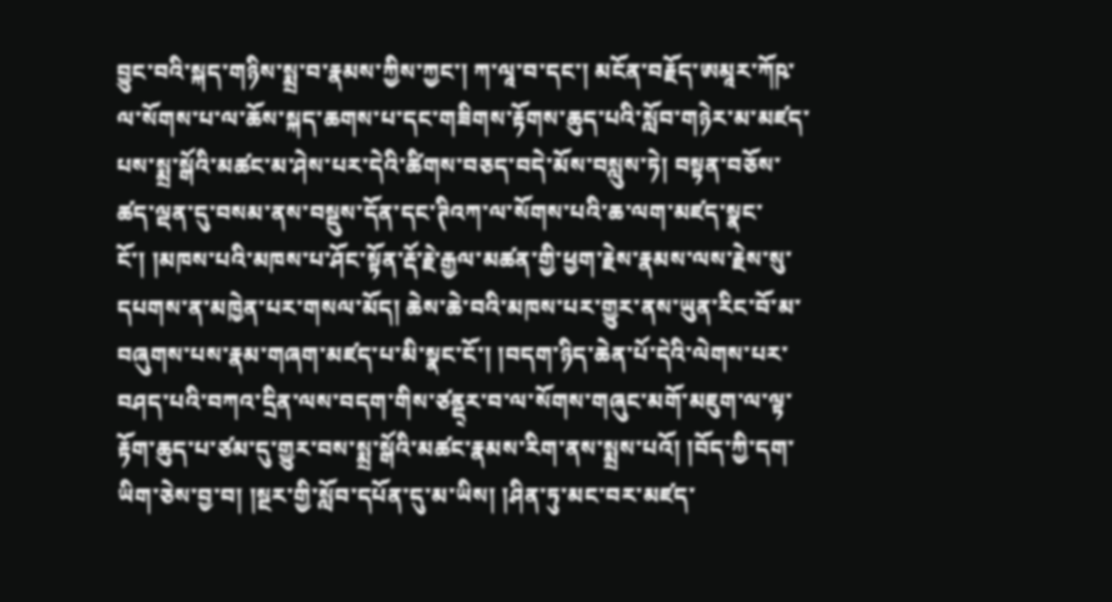བྱུང་བའི་སྐད་གཉིས་སྨྲ་བ་རྣམས་ཀྱིས་ཀྱང་། ཀ་ལཱ་བ་དང་། མངོན་བརྗོད་ཨམཱར་ཀོཥ་ལ་སོགས་པ་ལ་ཆོས་སྐད་ཆགས་པ་དང་གཟིགས་རྟོགས་ཆུད་པའི་སློབ་གཉེར་མ་མཛད་པས་སྨྲ་སྒོའི་མཚང་མ་ཤེས་པར་དེའི་ཚིགས་བཅད་བདེ་མོས་བསླུས་ཏེ། བསྟན་བཅོས་ཚད་ལྡན་དུ་བསམ་ནས་བསྡུས་དོན་དང་ཊིའཀ་ལ་སོགས་པའི་ཆ་ལག་མཛད་སྣང་ངོ་། །མཁས་པའི་མཁས་པ་ཤོང་སྟོན་རྡོ་རྗེ་རྒྱལ་མཚན་གྱི་ཕྱག་རྗེས་རྣམས་ལས་རྗེས་སུ་དཔགས་ན་མཁྱེན་པར་གསལ་མོད། ཆེས་ཆེ་བའི་མཁས་པར་གྱུར་ནས་ཡུན་རིང་བོ་མ་བཞུགས་པས་རྣམ་གཞག་མཛད་པ་མི་སྣང་ངོ་། །བདག་ཉིད་ཆེན་པོ་དེའི་ལེགས་པར་བཤད་པའི་བཀའ་དྲིན་ལས་བདག་གིས་ཙནྡ྄ར་བ་ལ་སོགས་གཞུང་མགོ་མཇུག་ལ་ལྟ་རྟོག་ཆུད་པ་ཙམ་དུ་གྱུར་བས་སྨྲ་སྒོའི་མཚང་རྣམས་རིག་ནས་སྨྲས་པའོ། །བོད་ཀྱི་དག་ཡིག་ཅེས་བྱ་བ། །སྔར་གྱི་སློབ་དཔོན་དུ་མ་ཡིས། །ཤིན་ཏུ་མང་བར་མཛད་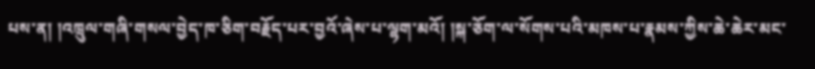པས་ན། །འཁྲུལ་གཞི་གསལ་བྱེད་ཁ་ཅིག་བརྗོད་པར་བྱའོ་ཞེས་པ་ལྷག་མའོ། །སྐ་ཅོག་ལ་སོགས་པའི་མཁས་པ་རྣམས་ཀྱིས་ཆེ་ཆེར་མང་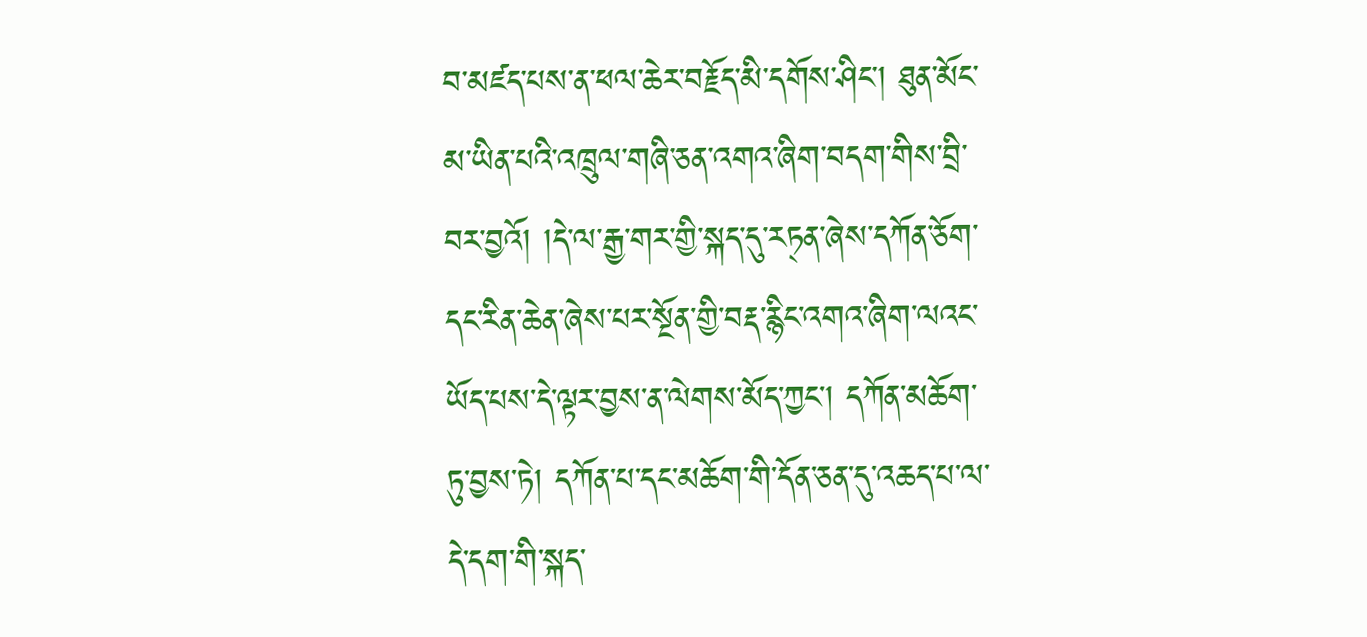བ་མཛད་པས་ན་ཕལ་ཆེར་བརྗོད་མི་དགོས་ཤིང་། ཐུན་མོང་མ་ཡིན་པའི་འཁྲུལ་གཞི་ཅན་འགའ་ཞིག་བདག་གིས་བྲི་བར་བྱའོ། །དེ་ལ་རྒྱ་གར་གྱི་སྐད་དུ་རཏ྄ན་ཞེས་དཀོན་ཅོག་དང་རིན་ཆེན་ཞེས་པར་སྔོན་གྱི་བརྡ་རྙིང་འགའ་ཞིག་ལའང་ཡོད་པས་དེ་ལྟར་བྱས་ན་ལེགས་མོད་ཀྱང་། དཀོན་མཆོག་ཏུ་བྱས་ཏེ། དཀོན་པ་དང་མཆོག་གི་དོན་ཅན་དུ་འཆད་པ་ལ་དེ་དག་གི་སྐད་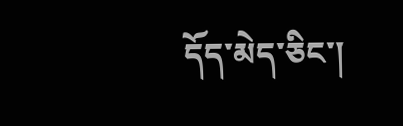དོད་མེད་ཅིང་།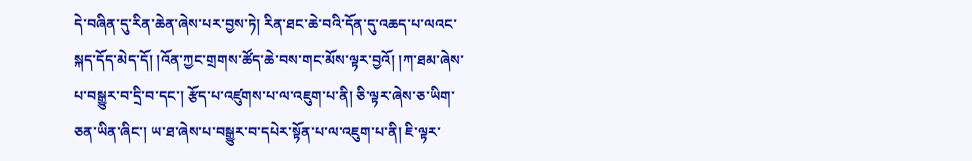དེ་བཞིན་དུ་རིན་ཆེན་ཞེས་པར་བྱས་ཏེ། རིན་ཐང་ཆེ་བའི་དོན་དུ་འཆད་པ་ལའང་སྐད་དོད་མེད་དོ། །འོན་ཀྱང་གྲགས་ཚོད་ཆེ་བས་གང་མོས་ལྟར་བྱའོ། །ཀ་ཐམ་ཞེས་པ་བསྒྱུར་བ་དྲི་བ་དང་། རྩོད་པ་འཛུགས་པ་ལ་འཇུག་པ་ནི། ཅི་ལྟར་ཞེས་ཅ་ཡིག་ཅན་ཡིན་ཞིང་། ཡ་ཐ་ཞེས་པ་བསྒྱུར་བ་དཔེར་སྟོན་པ་ལ་འཇུག་པ་ནི། ཇི་ལྟར་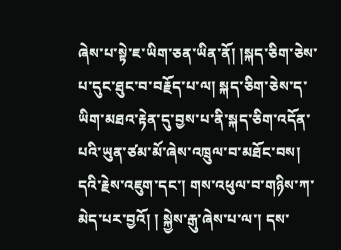ཞེས་པ་སྟེ་ཇ་ཡིག་ཅན་ཡིན་ནོ། །སྐད་ཅིག་ཅེས་པ་དུང་ཐུང་བ་བརྗོད་པ་ལ། སྐད་ཅིག་ཅེས་ད་ཡིག་མཐའ་རྟེན་དུ་བྱས་པ་ནི་སྐད་ཅིག་འདོན་པའི་ཡུན་ཙམ་མོ་ཞེས་འཁྲུལ་བ་མཐོང་བས། དའི་རྗེས་འཇུག་དང་། གས་འཕུལ་བ་གཉིས་ཀ་མེད་པར་བྱའོ། ། སྐྱེས་རྒུ་ཞེས་པ་ལ་། དས་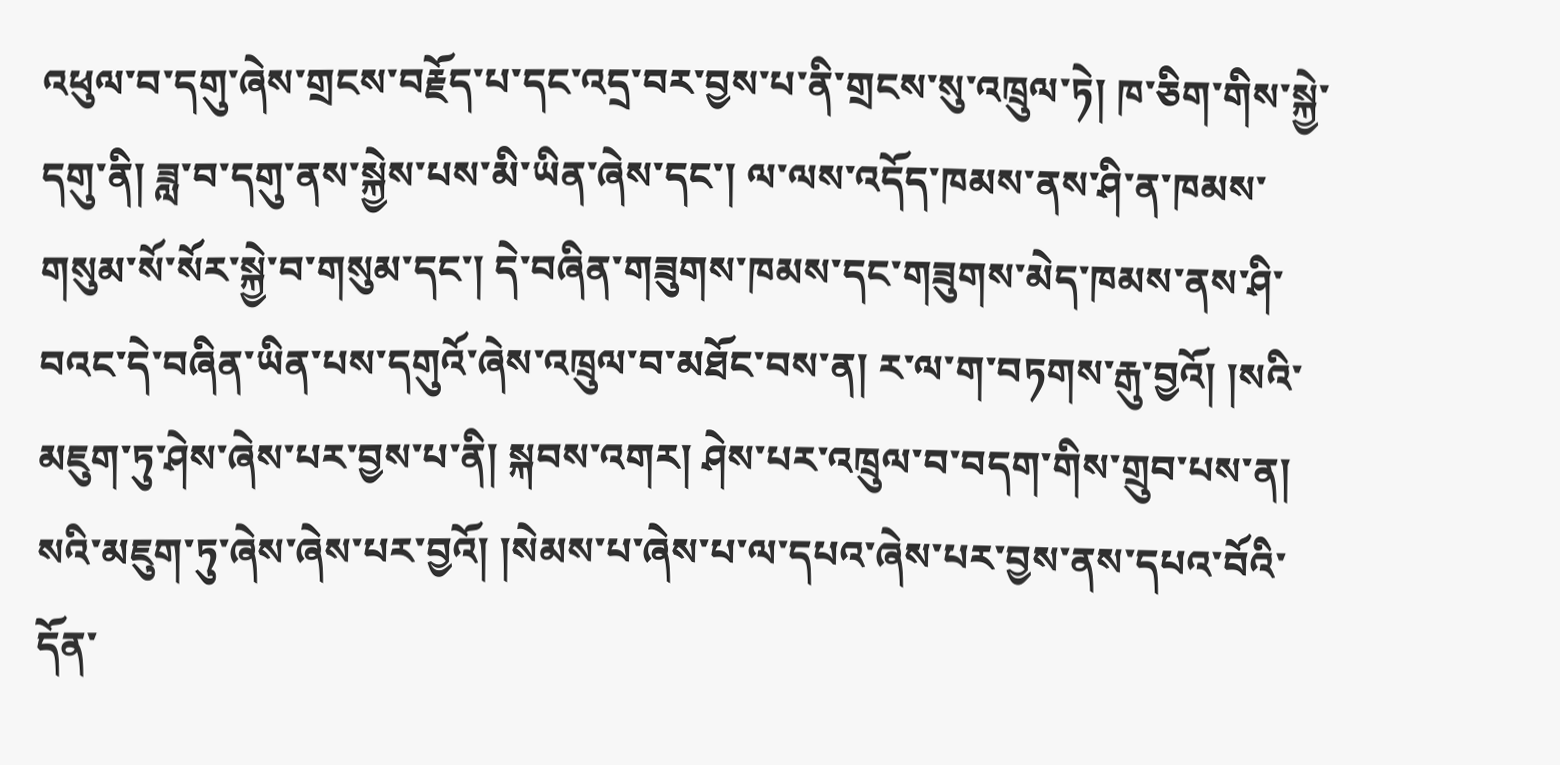འཕུལ་བ་དགུ་ཞེས་གྲངས་བརྗོད་པ་དང་འདྲ་བར་བྱས་པ་ནི་གྲངས་སུ་འཁྲུལ་ཏེ། ཁ་ཅིག་གིས་སྐྱེ་དགུ་ནི། ཟླ་བ་དགུ་ནས་སྐྱེས་པས་མི་ཡིན་ཞེས་དང་། ལ་ལས་འདོད་ཁམས་ནས་ཤི་ན་ཁམས་གསུམ་སོ་སོར་སྐྱེ་བ་གསུམ་དང་། དེ་བཞིན་གཟུགས་ཁམས་དང་གཟུགས་མེད་ཁམས་ནས་ཤི་བའང་དེ་བཞིན་ཡིན་པས་དགུའོ་ཞེས་འཁྲུལ་བ་མཐོང་བས་ན། ར་ལ་ག་བཏགས་རྒུ་བྱའོ། །སའི་མཇུག་ཏུ་ཤེས་ཞེས་པར་བྱས་པ་ནི། སྐབས་འགར། ཤེས་པར་འཁྲུལ་བ་བདག་གིས་གྲུབ་པས་ན། སའི་མཇུག་ཏུ་ཞེས་ཞེས་པར་བྱའོ། །སེམས་པ་ཞེས་པ་ལ་དཔའ་ཞེས་པར་བྱས་ནས་དཔའ་བོའི་དོན་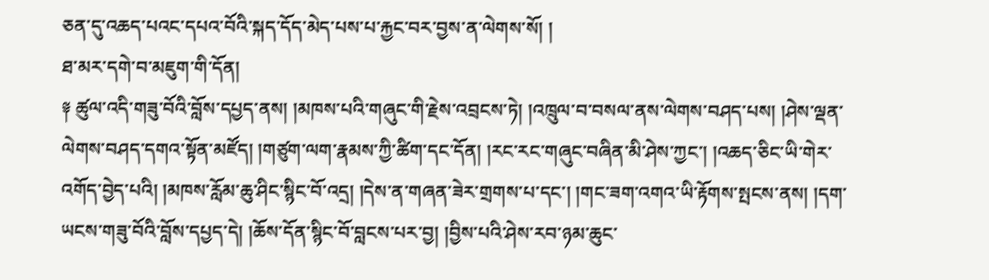ཅན་དུ་འཆད་པའང་དཔའ་བོའི་སྐད་དོད་མེད་པས་པ་རྐྱང་བར་བྱས་ན་ལེགས་སོ། །
ཐ་མར་དགེ་བ་མཇུག་གི་དོན།
༈ ཚུལ་འདི་གཟུ་བོའི་བློས་དཔྱད་ནས། །མཁས་པའི་གཞུང་གི་རྗེས་འབྲངས་ཏེ། །འཁྲུལ་བ་བསལ་ནས་ལེགས་བཤད་པས། །ཤེས་ལྡན་ལེགས་བཤད་དགའ་སྟོན་མཛོད། །གཙུག་ལག་རྣམས་ཀྱི་ཚིག་དང་དོན། །རང་རང་གཞུང་བཞིན་མི་ཤེས་ཀྱང་། །འཆད་ཅིང་ཡི་གེར་འགོད་བྱེད་པའི། །མཁས་རློམ་ཆུ་ཤིང་སྙིང་བོ་འདྲ། །དེས་ན་གཞན་ཟེར་གྲགས་པ་དང་། །གང་ཟག་འགའ་ཡི་རྟོགས་སྤངས་ནས། །དག་ཡངས་གཟུ་བོའི་བློས་དཔྱད་དེ། །ཆོས་དོན་སྙིང་བོ་བླངས་པར་བྱ། །བྱིས་པའི་ཤེས་རབ་ཉམ་ཆུང་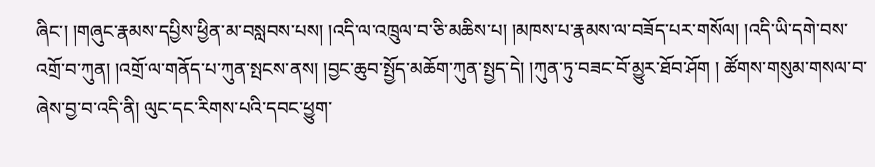ཞིང་། །གཞུང་རྣམས་དཔྱིས་ཕྱིན་མ་བསླབས་པས། །འདི་ལ་འཁྲུལ་བ་ཅི་མཆིས་པ། །མཁས་པ་རྣམས་ལ་བཟོད་པར་གསོལ། །འདི་ཡི་དགེ་བས་འགྲོ་བ་ཀུན། །འགྲོ་ལ་གནོད་པ་ཀུན་སྤངས་ནས། །བྱང་ཆུབ་སྤྱོད་མཆོག་ཀུན་སྤྱད་དེ། །ཀུན་ཏུ་བཟང་བོ་མྱུར་ཐོབ་ཤོག ། ཚོགས་གསུམ་གསལ་བ་ཞེས་བྱ་བ་འདི་ནི། ལུང་དང་རིགས་པའི་དབང་ཕྱུག་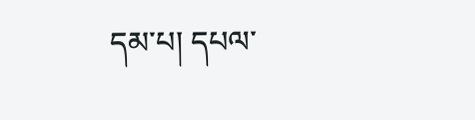དམ་པ། དཔལ་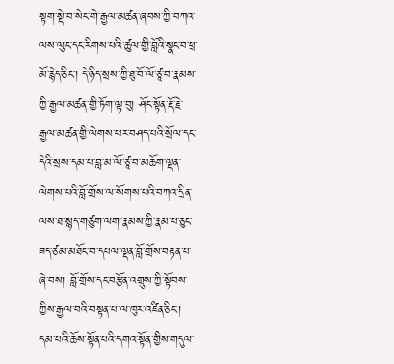སྟག་སྡེ་བ་སེང་གེ་རྒྱལ་མཚན་ཞབས་ཀྱི་བཀའ་ལས་ལུང་དང་རིགས་པའི་ཚུལ་གྱི་བློའི་སྣང་བ་ཕྲ་མོ་རྙེད་ཅིང་། དེ་ཉིད་སྲས་ཀྱི་ཐུ་བོ་ལོ་ཙཱ་བ་རྣམས་ཀྱི་རྒྱལ་མཚན་གྱི་ཏོག་ལྟ་བུ། ཤོང་སྟོན་རྡོ་རྗེ་རྒྱལ་མཚན་གྱི་ལེགས་པར་བཤད་པའི་སྲོལ་དང་དེའི་སྲས་དམ་པ་བླ་མ་ལོ་ཙཱ་བ་མཆོག་ལྡན་ལེགས་པའི་བློ་གྲོས་ལ་སོགས་པའི་བཀའ་དྲིན་ལས་ཐ་སྙད་གཙུག་ལག་རྣམས་ཀྱི་རྣམ་པ་ཅུང་ཟད་ཙམ་མཐོང་བ་དཔལ་ལྡན་བློ་གྲོས་བརྟན་པ་ཞེ་བས། བློ་གྲོས་དང་བརྩོན་འགྲུས་ཀྱི་སྟོབས་ཀྱིས་རྒྱལ་བའི་བསྟན་པ་ལ་ཁུར་འཛིན་ཅིང་། དམ་པའི་ཆོས་སྟོན་པའི་དགའ་སྟོན་གྱིས་གདུལ་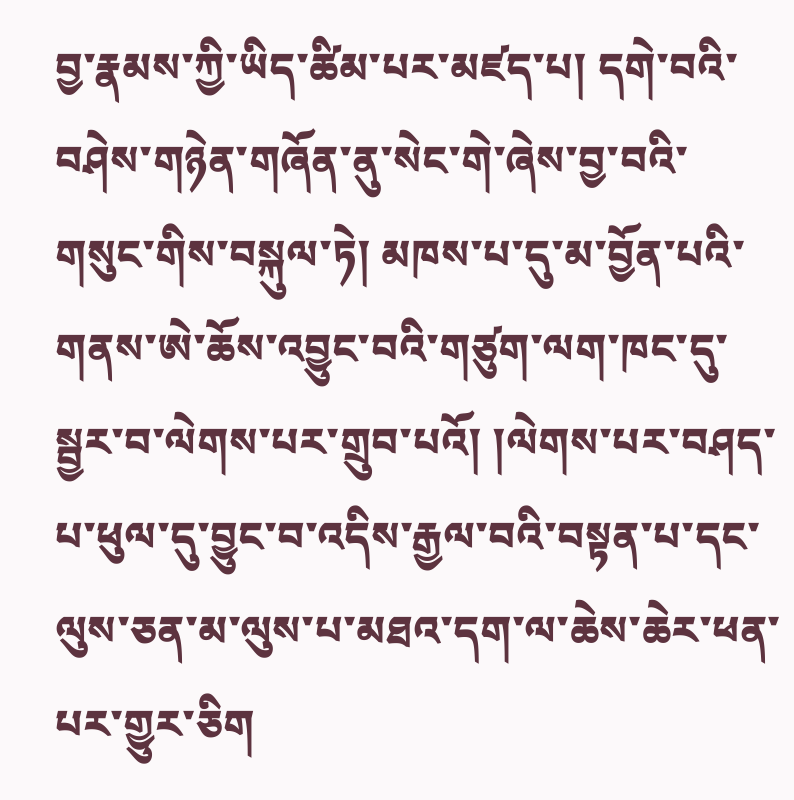བྱ་རྣམས་ཀྱི་ཡིད་ཚིམ་པར་མཛད་པ། དགེ་བའི་བཤེས་གཉེན་གཞོན་ནུ་སེང་གེ་ཞེས་བྱ་བའི་གསུང་གིས་བསྐུལ་ཏེ། མཁས་པ་དུ་མ་བྱོན་པའི་གནས་ཨེ་ཆོས་འབྱུང་བའི་གཙུག་ལག་ཁང་དུ་སྦྱར་བ་ལེགས་པར་གྲུབ་པའོ། །ལེགས་པར་བཤད་པ་ཕུལ་དུ་བྱུང་བ་འདིས་རྒྱལ་བའི་བསྟན་པ་དང་ལུས་ཅན་མ་ལུས་པ་མཐའ་དག་ལ་ཆེས་ཆེར་ཕན་པར་གྱུར་ཅིག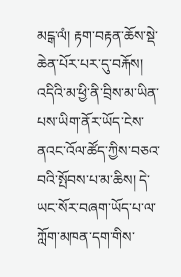མངྒ་ལཾ། རྟག་བརྟན་ཆོས་སྡེ་ཆེན་པོར་པར་དུ་བརྐོས། འདིའི་མ་ཕྱི་ནི་བྲིས་མ་ཡིན་པས་ཡིག་ནོར་ཡོད་ངེས་ནའང་འོལ་ཚོད་ཀྱིས་བཅའ་བའི་སྤོབས་པ་མ་ཆིས། དེ་ཡང་སོར་བཞག་ཡོད་པ་ལ་ཀློག་མཁན་དག་གིས་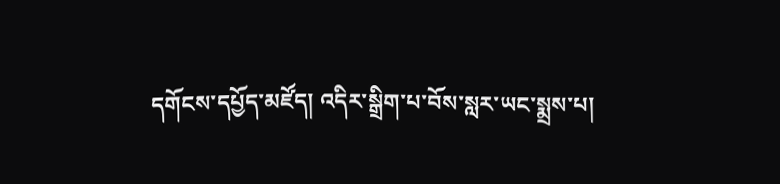དགོངས་དཔྱོད་མཛོད། འདིར་སྒྲིག་པ་བོས་སླར་ཡང་སྨྲས་པ།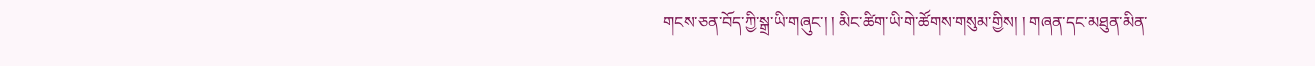གངས་ཅན་བོད་ཀྱི་སྒྲ་ཡི་གཞུང་། ། མིང་ཚིག་ཡི་གེ་ཚོགས་གསུམ་གྱིས། ། གཞན་དང་མཐུན་མིན་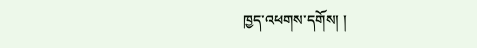ཁྱད་འཕགས་དགོས། །